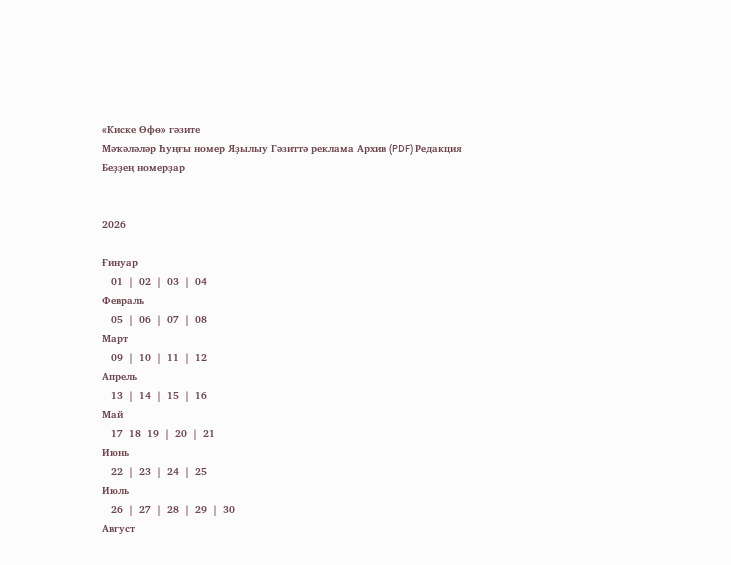«Киске Өфө» гәзите
Мәҡәләләр Һуңғы номер Яҙылыу Гәзиттә реклама Архив (PDF) Редакция
Беҙҙең номерҙар


2026

Ғинуар
   01  |  02  |  03  |  04
Февраль
   05  |  06  |  07  |  08
Март
   09  |  10  |  11  |  12
Апрель
   13  |  14  |  15  |  16
Май
   17  18  19  |  20  |  21
Июнь
   22  |  23  |  24  |  25
Июль
   26  |  27  |  28  |  29  |  30
Август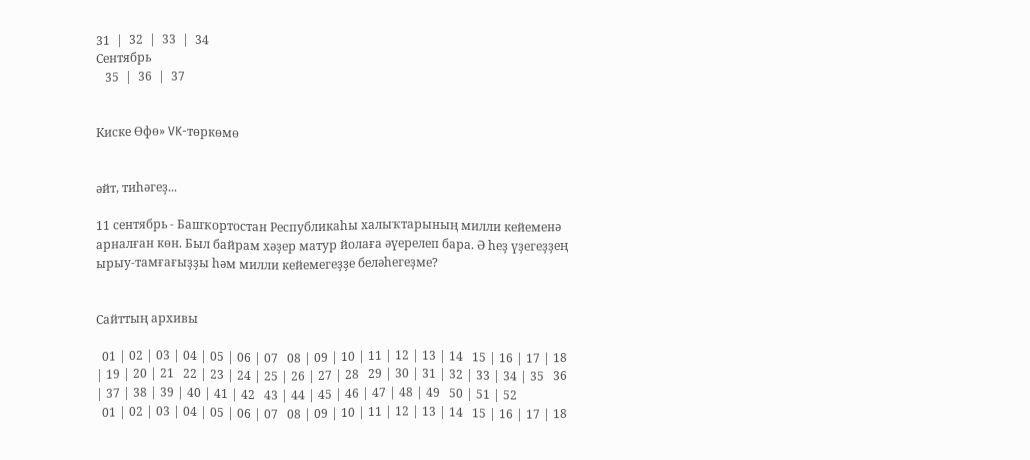31  |  32  |  33  |  34
Сентябрь
   35  |  36  |  37


Киске Өфө» VK-төркөмө


әйт, тиһәгеҙ...

11 сентябрь - Башҡортостан Республикаһы халыҡтарының милли кейеменә арналған көн. Был байрам хәҙер матур йолаға әүерелеп бара. Ә һеҙ үҙегеҙҙең ырыу-тамғағыҙҙы һәм милли кейемегеҙҙе беләһегеҙме?


Сайттың архивы

  01 | 02 | 03 | 04 | 05 | 06 | 07   08 | 09 | 10 | 11 | 12 | 13 | 14   15 | 16 | 17 | 18 | 19 | 20 | 21   22 | 23 | 24 | 25 | 26 | 27 | 28   29 | 30 | 31 | 32 | 33 | 34 | 35   36 | 37 | 38 | 39 | 40 | 41 | 42   43 | 44 | 45 | 46 | 47 | 48 | 49   50 | 51 | 52
  01 | 02 | 03 | 04 | 05 | 06 | 07   08 | 09 | 10 | 11 | 12 | 13 | 14   15 | 16 | 17 | 18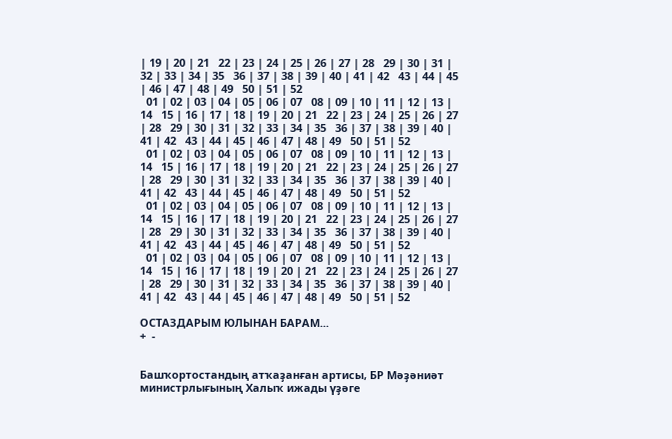| 19 | 20 | 21   22 | 23 | 24 | 25 | 26 | 27 | 28   29 | 30 | 31 | 32 | 33 | 34 | 35   36 | 37 | 38 | 39 | 40 | 41 | 42   43 | 44 | 45 | 46 | 47 | 48 | 49   50 | 51 | 52
  01 | 02 | 03 | 04 | 05 | 06 | 07   08 | 09 | 10 | 11 | 12 | 13 | 14   15 | 16 | 17 | 18 | 19 | 20 | 21   22 | 23 | 24 | 25 | 26 | 27 | 28   29 | 30 | 31 | 32 | 33 | 34 | 35   36 | 37 | 38 | 39 | 40 | 41 | 42   43 | 44 | 45 | 46 | 47 | 48 | 49   50 | 51 | 52
  01 | 02 | 03 | 04 | 05 | 06 | 07   08 | 09 | 10 | 11 | 12 | 13 | 14   15 | 16 | 17 | 18 | 19 | 20 | 21   22 | 23 | 24 | 25 | 26 | 27 | 28   29 | 30 | 31 | 32 | 33 | 34 | 35   36 | 37 | 38 | 39 | 40 | 41 | 42   43 | 44 | 45 | 46 | 47 | 48 | 49   50 | 51 | 52
  01 | 02 | 03 | 04 | 05 | 06 | 07   08 | 09 | 10 | 11 | 12 | 13 | 14   15 | 16 | 17 | 18 | 19 | 20 | 21   22 | 23 | 24 | 25 | 26 | 27 | 28   29 | 30 | 31 | 32 | 33 | 34 | 35   36 | 37 | 38 | 39 | 40 | 41 | 42   43 | 44 | 45 | 46 | 47 | 48 | 49   50 | 51 | 52
  01 | 02 | 03 | 04 | 05 | 06 | 07   08 | 09 | 10 | 11 | 12 | 13 | 14   15 | 16 | 17 | 18 | 19 | 20 | 21   22 | 23 | 24 | 25 | 26 | 27 | 28   29 | 30 | 31 | 32 | 33 | 34 | 35   36 | 37 | 38 | 39 | 40 | 41 | 42   43 | 44 | 45 | 46 | 47 | 48 | 49   50 | 51 | 52

ОСТАЗДАРЫМ ЮЛЫНАН БАРАМ...
+  -


Башҡортостандың атҡаҙанған артисы, БР Мәҙәниәт министрлығының Халыҡ ижады үҙәге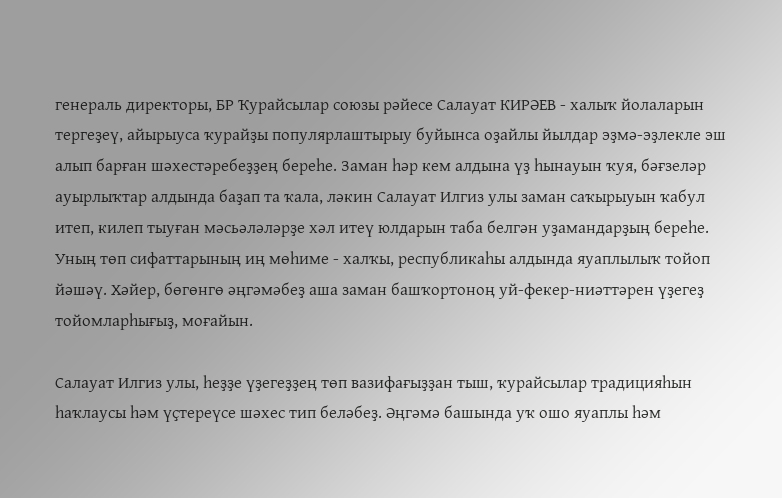генераль директоры, БР Ҡурайсылар союзы рәйесе Салауат КИРӘЕВ - халыҡ йолаларын тергеҙеү, айырыуса ҡурайҙы популярлаштырыу буйынса оҙайлы йылдар эҙмә-эҙлекле эш алып барған шәхестәребеҙҙең береһе. Заман һәр кем алдына үҙ һынауын ҡуя, бәғзеләр ауырлыҡтар алдында баҙап та ҡала, ләкин Салауат Илгиз улы заман саҡырыуын ҡабул итеп, килеп тыуған мәсьәләләрҙе хәл итеү юлдарын таба белгән уҙамандарҙың береһе. Уның төп сифаттарының иң мөһиме - халҡы, республикаһы алдында яуаплылыҡ тойоп йәшәү. Хәйер, бөгөнгө әңгәмәбеҙ аша заман башҡортоноң уй-фекер-ниәттәрен үҙегеҙ тойомларһығыҙ, моғайын.

Салауат Илгиз улы, һеҙҙе үҙегеҙҙең төп вазифағыҙҙан тыш, ҡурайсылар традицияһын һаҡлаусы һәм үҫтереүсе шәхес тип беләбеҙ. Әңгәмә башында уҡ ошо яуаплы һәм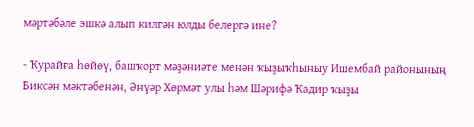мәртәбәле эшкә алып килгән юлды белергә ине?

- Ҡурайға һөйөү, башҡорт мәҙәниәте менән ҡыҙыҡһыныу Ишембай районының Биксән мәктәбенән, Әнүәр Хөрмәт улы һәм Шәрифә Ҡадир ҡыҙы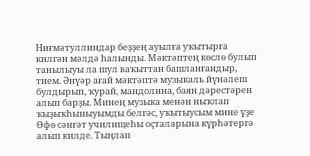Ниғмәтуллиндар беҙҙең ауылға уҡытырға килгән мәлдә һалынды. Мәктәптең көслө булып танылыуы ла шул ваҡыттан башланғандыр, тием. Әнүәр ағай мәктәптә музыкаль йүнәлеш булдырып, ҡурай, мандолина, баян дәрестәрен алып барҙы. Минең музыка менән ныҡлап ҡыҙыҡһыныуымды белгәс, уҡытыусым мине үҙе Өфө сәнғәт училищеһы оҫталарына күрһәтергә алып килде. Тыңлап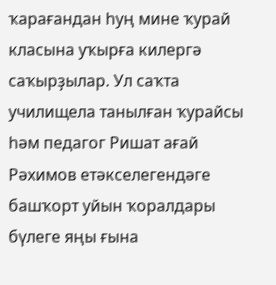ҡарағандан һуң мине ҡурай класына уҡырға килергә саҡырҙылар. Ул саҡта училищела танылған ҡурайсы һәм педагог Ришат ағай Рәхимов етәкселегендәге башҡорт уйын ҡоралдары бүлеге яңы ғына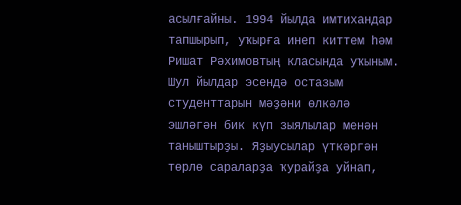асылғайны. 1994 йылда имтихандар тапшырып, уҡырға инеп киттем һәм Ришат Рәхимовтың класында уҡыным. Шул йылдар эсендә остазым студенттарын мәҙәни өлкәлә эшләгән бик күп зыялылар менән таныштырҙы. Яҙыусылар үткәргән төрлө сараларҙа ҡурайҙа уйнап,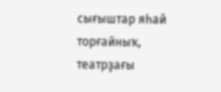сығыштар яһай торғайныҡ, театрҙағы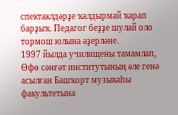спектаклдәрҙе ҡалдырмай ҡарап барҙыҡ. Педагог беҙҙе шулай оло тормош юлына әҙерләне.
1997 йылда училищены тамамлап, Өфө сәнғәт институтының әле генә асылған Башҡорт музыкаһы факультетына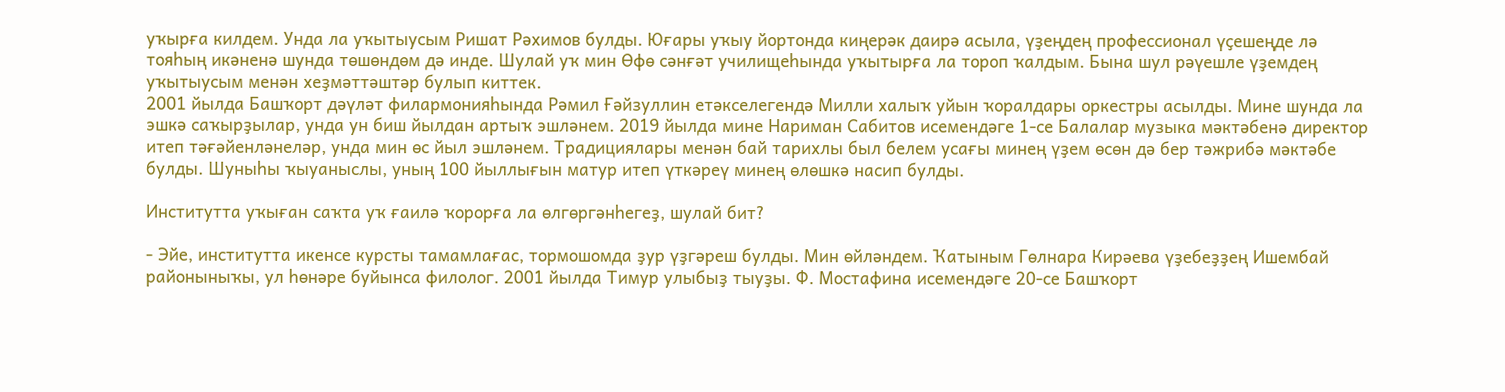уҡырға килдем. Унда ла уҡытыусым Ришат Рәхимов булды. Юғары уҡыу йортонда киңерәк даирә асыла, үҙеңдең профессионал үҫешеңде лә тояһың икәненә шунда төшөндөм дә инде. Шулай уҡ мин Өфө сәнғәт училищеһында уҡытырға ла тороп ҡалдым. Бына шул рәүешле үҙемдең уҡытыусым менән хеҙмәттәштәр булып киттек.
2001 йылда Башҡорт дәүләт филармонияһында Рәмил Ғәйзуллин етәкселегендә Милли халыҡ уйын ҡоралдары оркестры асылды. Мине шунда ла эшкә саҡырҙылар, унда ун биш йылдан артыҡ эшләнем. 2019 йылда мине Нариман Сабитов исемендәге 1-се Балалар музыка мәктәбенә директор итеп тәғәйенләнеләр, унда мин өс йыл эшләнем. Традициялары менән бай тарихлы был белем усағы минең үҙем өсөн дә бер тәжрибә мәктәбе булды. Шуныһы ҡыуаныслы, уның 100 йыллығын матур итеп үткәреү минең өлөшкә насип булды.

Институтта уҡыған саҡта уҡ ғаилә ҡорорға ла өлгөргәнһегеҙ, шулай бит?

- Эйе, институтта икенсе курсты тамамлағас, тормошомда ҙур үҙгәреш булды. Мин өйләндем. Ҡатыным Гөлнара Кирәева үҙебеҙҙең Ишембай районыныҡы, ул һөнәре буйынса филолог. 2001 йылда Тимур улыбыҙ тыуҙы. Ф. Мостафина исемендәге 20-се Башҡорт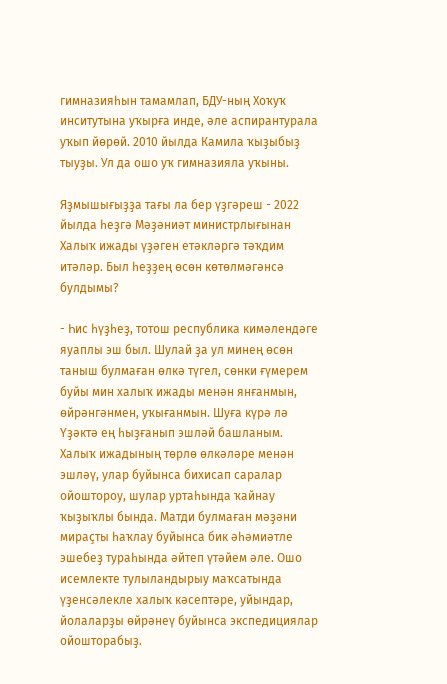гимназияһын тамамлап, БДУ-ның Хоҡуҡ инситутына уҡырға инде, әле аспирантурала уҡып йөрөй. 2010 йылда Камила ҡыҙыбыҙ тыуҙы. Ул да ошо уҡ гимназияла уҡыны.

Яҙмышығыҙҙа тағы ла бер үҙгәреш - 2022 йылда һеҙгә Мәҙәниәт министрлығынан Халыҡ ижады үҙәген етәкләргә тәҡдим итәләр. Был һеҙҙең өсөн көтөлмәгәнсә булдымы?

- Һис һүҙһеҙ, тотош республика кимәлендәге яуаплы эш был. Шулай ҙа ул минең өсөн таныш булмаған өлкә түгел, сөнки ғүмерем буйы мин халыҡ ижады менән янғанмын, өйрәнгәнмен, уҡығанмын. Шуға күрә лә Үҙәктә ең һыҙғанып эшләй башланым. Халыҡ ижадының төрлө өлкәләре менән эшләү, улар буйынса бихисап саралар ойоштороу, шулар уртаһында ҡайнау ҡыҙыҡлы бында. Матди булмаған мәҙәни мираҫты һаҡлау буйынса бик әһәмиәтле эшебеҙ тураһында әйтеп үтәйем әле. Ошо исемлекте тулыландырыу маҡсатында үҙенсәлекле халыҡ кәсептәре, уйындар, йолаларҙы өйрәнеү буйынса экспедициялар ойошторабыҙ.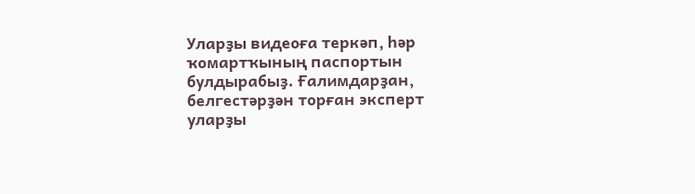Уларҙы видеоға теркәп, һәр ҡомартҡының паспортын булдырабыҙ. Ғалимдарҙан, белгестәрҙән торған эксперт уларҙы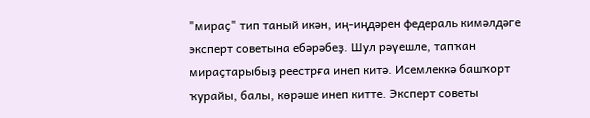"мираҫ" тип таный икән, иң-иңдәрен федераль кимәлдәге эксперт советына ебәрәбеҙ. Шул рәүешле, тапҡан мираҫтарыбыҙ реестрға инеп китә. Исемлеккә башҡорт ҡурайы, балы, көрәше инеп китте. Эксперт советы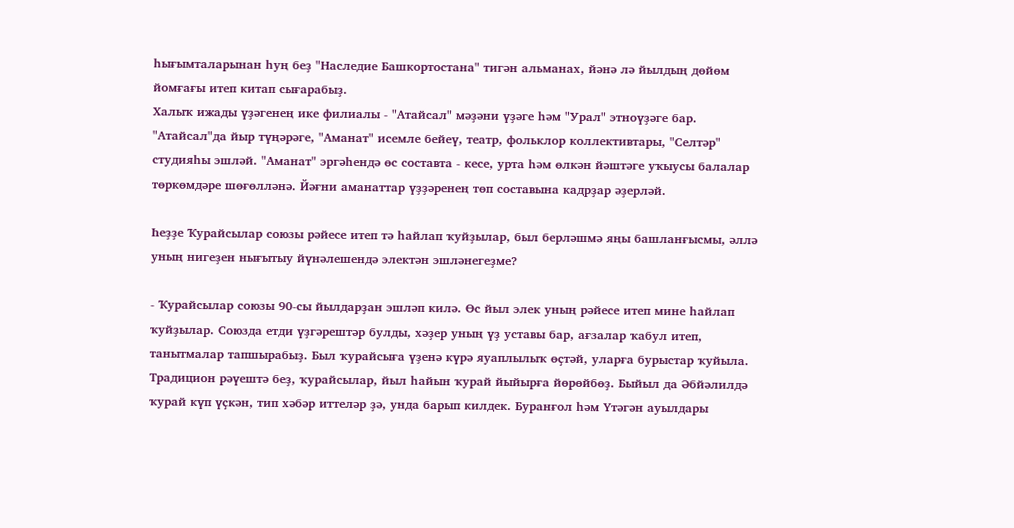һығымталарынан һуң беҙ "Наследие Башкортостана" тигән альманах, йәнә лә йылдың дөйөм йомғағы итеп китап сығарабыҙ.
Халыҡ ижады үҙәгенең ике филиалы - "Атайсал" мәҙәни үҙәге һәм "Урал" этноүҙәге бар. "Атайсал"да йыр түңәрәге, "Аманат" исемле бейеү, театр, фольклор коллективтары, "Селтәр" студияһы эшләй. "Аманат" эргәһендә өс составта - кесе, урта һәм өлкән йәштәге уҡыусы балалар төркөмдәре шөғөлләнә. Йәғни аманаттар үҙҙәренең төп составына кадрҙар әҙерләй.

Һеҙҙе Ҡурайсылар союзы рәйесе итеп тә һайлап ҡуйҙылар, был берләшмә яңы башланғысмы, әллә уның нигеҙен нығытыу йүнәлешендә электән эшләнегеҙме?

- Ҡурайсылар союзы 90-сы йылдарҙан эшләп килә. Өс йыл элек уның рәйесе итеп мине һайлап ҡуйҙылар. Союзда етди үҙгәрештәр булды, хәҙер уның үҙ уставы бар, ағзалар ҡабул итеп, танытмалар тапшырабыҙ. Был ҡурайсыға үҙенә күрә яуаплылыҡ өҫтәй, уларға бурыстар ҡуйыла.
Традицион рәүештә беҙ, ҡурайсылар, йыл һайын ҡурай йыйырға йөрөйбөҙ. Быйыл да Әбйәлилдә ҡурай күп үҫкән, тип хәбәр иттеләр ҙә, унда барып килдек. Буранғол һәм Үтәгән ауылдары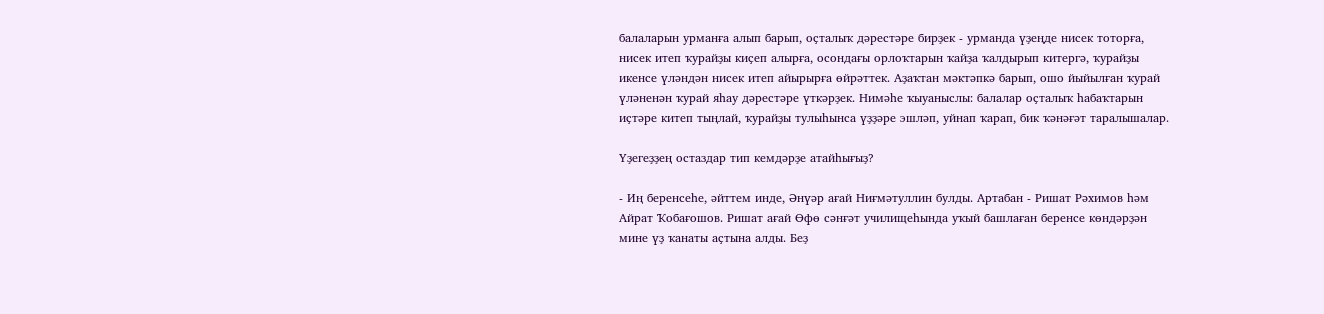балаларын урманға алып барып, оҫталыҡ дәрестәре бирҙек - урманда үҙеңде нисек тоторға, нисек итеп ҡурайҙы киҫеп алырға, осондағы орлоҡтарын ҡайҙа ҡалдырып китергә, ҡурайҙы икенсе үләндән нисек итеп айырырға өйрәттек. Аҙаҡтан мәктәпкә барып, ошо йыйылған ҡурай үләненән ҡурай яһау дәрестәре үткәрҙек. Нимәһе ҡыуаныслы: балалар оҫталыҡ һабаҡтарын иҫтәре китеп тыңлай, ҡурайҙы тулыһынса үҙҙәре эшләп, уйнап ҡарап, бик ҡәнәғәт таралышалар.

Үҙегеҙҙең остаздар тип кемдәрҙе атайһығыҙ?

- Иң беренсеһе, әйттем инде, Әнүәр ағай Ниғмәтуллин булды. Артабан - Ришат Рәхимов һәм Айрат Ҡобағошов. Ришат ағай Өфө сәнғәт училищеһында уҡый башлаған беренсе көндәрҙән мине үҙ ҡанаты аҫтына алды. Беҙ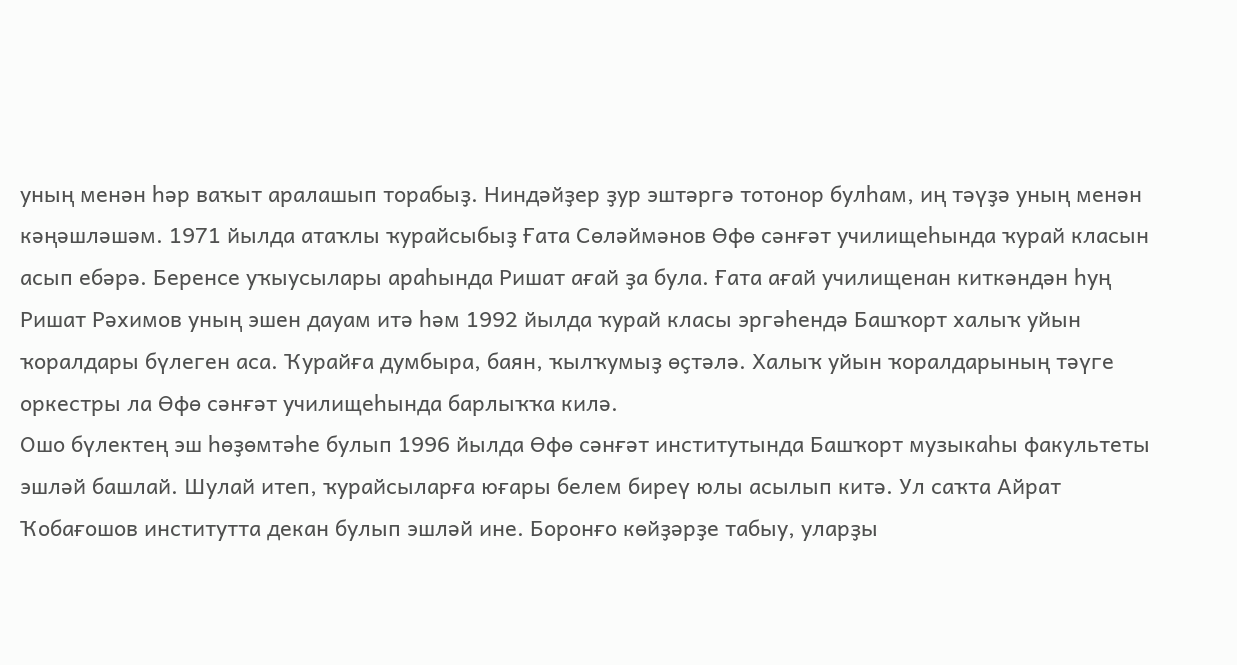уның менән һәр ваҡыт аралашып торабыҙ. Ниндәйҙер ҙур эштәргә тотонор булһам, иң тәүҙә уның менән кәңәшләшәм. 1971 йылда атаҡлы ҡурайсыбыҙ Ғата Сөләймәнов Өфө сәнғәт училищеһында ҡурай класын асып ебәрә. Беренсе уҡыусылары араһында Ришат ағай ҙа була. Ғата ағай училищенан киткәндән һуң Ришат Рәхимов уның эшен дауам итә һәм 1992 йылда ҡурай класы эргәһендә Башҡорт халыҡ уйын ҡоралдары бүлеген аса. Ҡурайға думбыра, баян, ҡылҡумыҙ өҫтәлә. Халыҡ уйын ҡоралдарының тәүге оркестры ла Өфө сәнғәт училищеһында барлыҡҡа килә.
Ошо бүлектең эш һөҙөмтәһе булып 1996 йылда Өфө сәнғәт институтында Башҡорт музыкаһы факультеты эшләй башлай. Шулай итеп, ҡурайсыларға юғары белем биреү юлы асылып китә. Ул саҡта Айрат Ҡобағошов институтта декан булып эшләй ине. Боронғо көйҙәрҙе табыу, уларҙы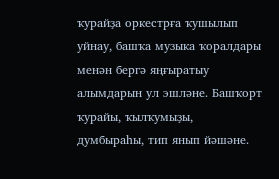ҡурайҙа оркестрға ҡушылып уйнау, башҡа музыка ҡоралдары менән бергә яңғыратыу алымдарын ул эшләне. Башҡорт ҡурайы, ҡылҡумыҙы, думбыраһы, тип янып йәшәне.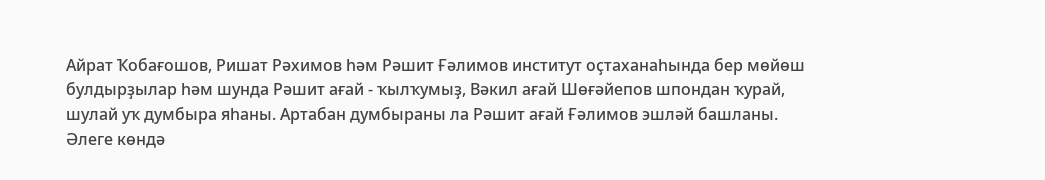Айрат Ҡобағошов, Ришат Рәхимов һәм Рәшит Ғәлимов институт оҫтаханаһында бер мөйөш булдырҙылар һәм шунда Рәшит ағай - ҡылҡумыҙ, Вәкил ағай Шөғәйепов шпондан ҡурай, шулай уҡ думбыра яһаны. Артабан думбыраны ла Рәшит ағай Ғәлимов эшләй башланы. Әлеге көндә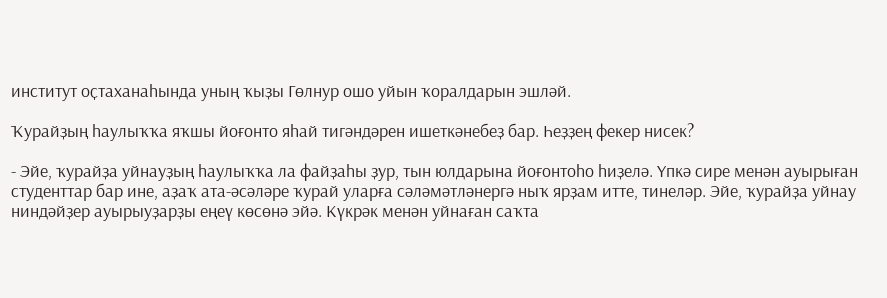институт оҫтаханаһында уның ҡыҙы Гөлнур ошо уйын ҡоралдарын эшләй.

Ҡурайҙың һаулыҡҡа яҡшы йоғонто яһай тигәндәрен ишеткәнебеҙ бар. Һеҙҙең фекер нисек?

- Эйе, ҡурайҙа уйнауҙың һаулыҡҡа ла файҙаһы ҙур, тын юлдарына йоғонтоһо һиҙелә. Үпкә сире менән ауырыған студенттар бар ине, аҙаҡ ата-әсәләре ҡурай уларға сәләмәтләнергә ныҡ ярҙам итте, тинеләр. Эйе, ҡурайҙа уйнау ниндәйҙер ауырыуҙарҙы еңеү көсөнә эйә. Күкрәк менән уйнаған саҡта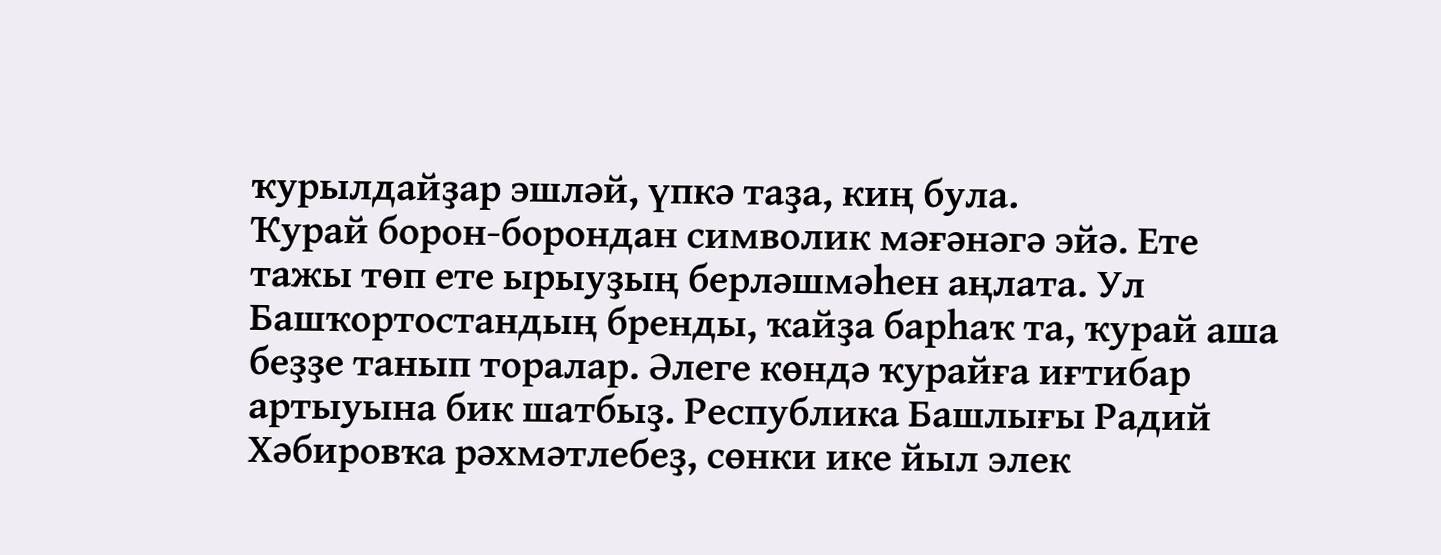ҡурылдайҙар эшләй, үпкә таҙа, киң була.
Ҡурай борон-борондан символик мәғәнәгә эйә. Ете тажы төп ете ырыуҙың берләшмәһен аңлата. Ул Башҡортостандың бренды, ҡайҙа барһаҡ та, ҡурай аша беҙҙе танып торалар. Әлеге көндә ҡурайға иғтибар артыуына бик шатбыҙ. Республика Башлығы Радий Хәбировҡа рәхмәтлебеҙ, сөнки ике йыл элек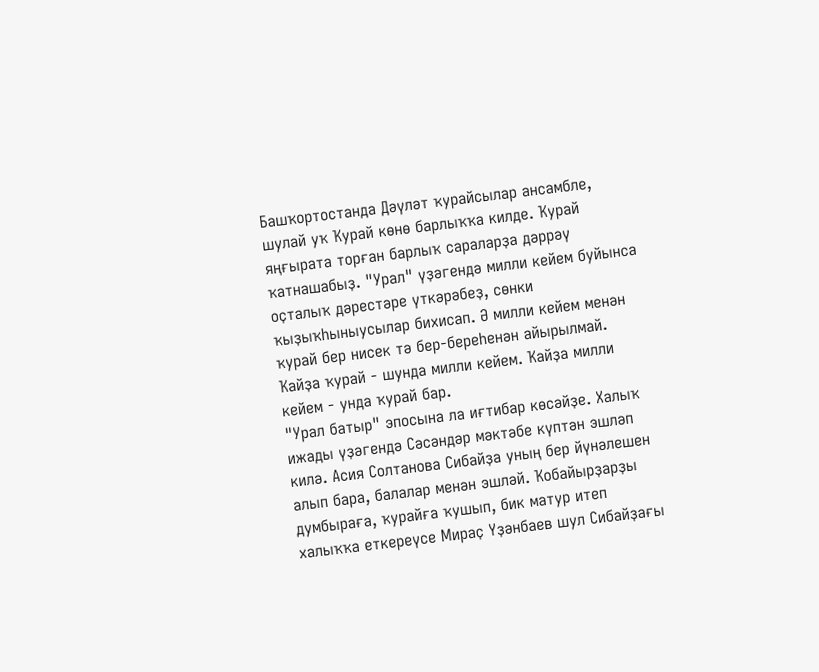Башҡортостанда Дәүләт ҡурайсылар ансамбле, шулай уҡ Ҡурай көнө барлыҡҡа килде. Ҡурай яңғырата торған барлыҡ сараларҙа дәррәү ҡатнашабыҙ. "Урал" үҙәгендә милли кейем буйынса оҫталыҡ дәрестәре үткәрәбеҙ, сөнки ҡыҙыҡһыныусылар бихисап. Ә милли кейем менән ҡурай бер нисек тә бер-береһенән айырылмай. Ҡайҙа ҡурай - шунда милли кейем. Ҡайҙа милли кейем - унда ҡурай бар.
"Урал батыр" эпосына ла иғтибар көсәйҙе. Халыҡ ижады үҙәгендә Сәсәндәр мәктәбе күптән эшләп килә. Асия Солтанова Сибайҙа уның бер йүнәлешен алып бара, балалар менән эшләй. Ҡобайырҙарҙы думбыраға, ҡурайға ҡушып, бик матур итеп халыҡҡа еткереүсе Мираҫ Үҙәнбаев шул Сибайҙағы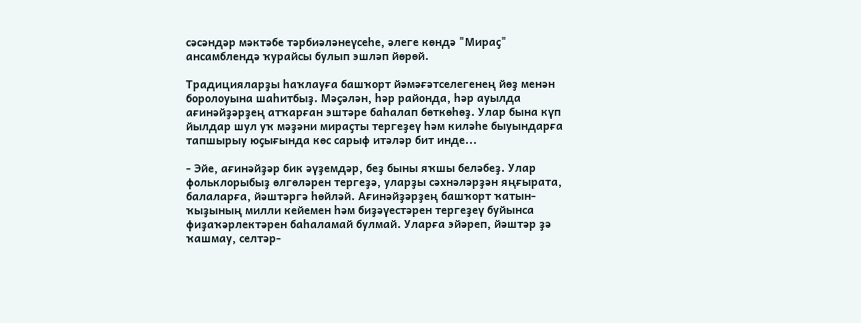сәсәндәр мәктәбе тәрбиәләнеүсеһе, әлеге көндә "Мираҫ" ансамблендә ҡурайсы булып эшләп йөрөй.

Традицияларҙы һаҡлауға башҡорт йәмәғәтселегенең йөҙ менән боролоуына шаһитбыҙ. Мәҫәлән, һәр районда, һәр ауылда ағинәйҙәрҙең атҡарған эштәре баһалап бөткөһөҙ. Улар бына күп йылдар шул уҡ мәҙәни мираҫты тергеҙеү һәм киләһе быуындарға тапшырыу юҫығында көс сарыф итәләр бит инде...

- Эйе, ағинәйҙәр бик әүҙемдәр, беҙ быны яҡшы беләбеҙ. Улар фольклорыбыҙ өлгөләрен тергеҙә, уларҙы сәхнәләрҙән яңғырата, балаларға, йәштәргә һөйләй. Ағинәйҙәрҙең башҡорт ҡатын-ҡыҙының милли кейемен һәм биҙәүестәрен тергеҙеү буйынса фиҙаҡәрлектәрен баһаламай булмай. Уларға эйәреп, йәштәр ҙә ҡашмау, селтәр-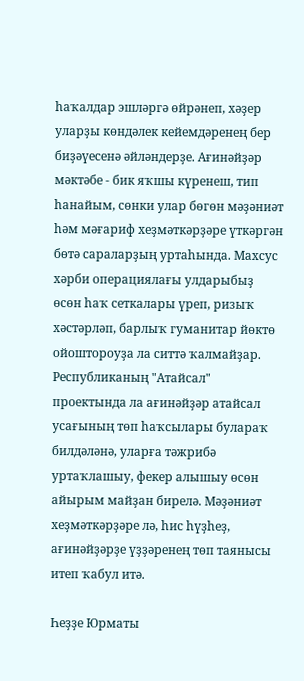һаҡалдар эшләргә өйрәнеп, хәҙер уларҙы көндәлек кейемдәренең бер биҙәүесенә әйләндерҙе. Ағинәйҙәр мәктәбе - бик яҡшы күренеш, тип һанайым, сөнки улар бөгөн мәҙәниәт һәм мәғариф хеҙмәткәрҙәре үткәргән бөтә сараларҙың уртаһында. Махсус хәрби операциялағы улдарыбыҙ өсөн һаҡ сеткалары үреп, ризыҡ хәстәрләп, барлыҡ гуманитар йөктө ойоштороуҙа ла ситтә ҡалмайҙар. Республиканың "Атайсал" проектында ла ағинәйҙәр атайсал усағының төп һаҡсылары булараҡ билдәләнә, уларға тәжрибә уртаҡлашыу, фекер алышыу өсөн айырым майҙан бирелә. Мәҙәниәт хеҙмәткәрҙәре лә, һис һүҙһеҙ, ағинәйҙәрҙе үҙҙәренең төп таянысы итеп ҡабул итә.

Һеҙҙе Юрматы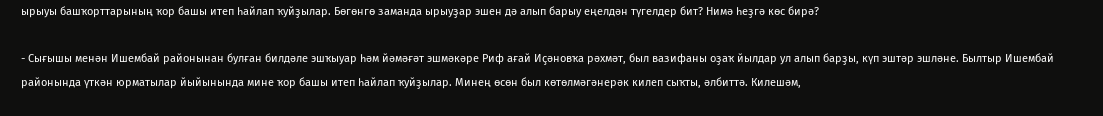ырыуы башҡорттарының ҡор башы итеп һайлап ҡуйҙылар. Бөгөнгө заманда ырыуҙар эшен дә алып барыу еңелдән түгелдер бит? Нимә һеҙгә көс бирә?

- Сығышы менән Ишембай районынан булған билдәле эшҡыуар һәм йәмәғәт эшмәкәре Риф ағай Иҫәновҡа рәхмәт, был вазифаны оҙаҡ йылдар ул алып барҙы, күп эштәр эшләне. Былтыр Ишембай районында үткән юрматылар йыйынында мине ҡор башы итеп һайлап ҡуйҙылар. Минең өсөн был көтөлмәгәнерәк килеп сыҡты, әлбиттә. Килешәм,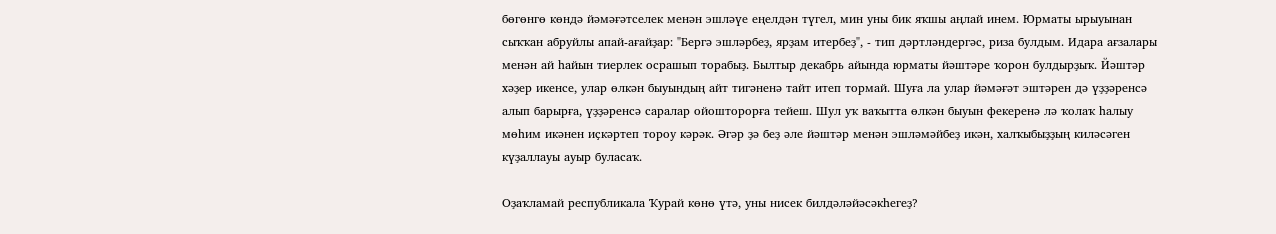бөгөнгө көндә йәмәғәтселек менән эшләүе еңелдән түгел, мин уны бик яҡшы аңлай инем. Юрматы ырыуынан сыҡҡан абруйлы апай-ағайҙар: "Бергә эшләрбеҙ, ярҙам итербеҙ", - тип дәртләндергәс, риза булдым. Идара ағзалары менән ай һайын тиерлек осрашып торабыҙ. Былтыр декабрь айында юрматы йәштәре ҡорон булдырҙыҡ. Йәштәр хәҙер икенсе, улар өлкән быуындың айт тигәненә тайт итеп тормай. Шуға ла улар йәмәғәт эштәрен дә үҙҙәренсә алып барырға, үҙҙәренсә саралар ойошторорға тейеш. Шул уҡ ваҡытта өлкән быуын фекеренә лә ҡолаҡ һалыу мөһим икәнен иҫкәртеп тороу кәрәк. Әгәр ҙә беҙ әле йәштәр менән эшләмәйбеҙ икән, халҡыбыҙҙың киләсәген күҙаллауы ауыр буласаҡ.

Оҙаҡламай республикала Ҡурай көнө үтә, уны нисек билдәләйәсәкһегеҙ?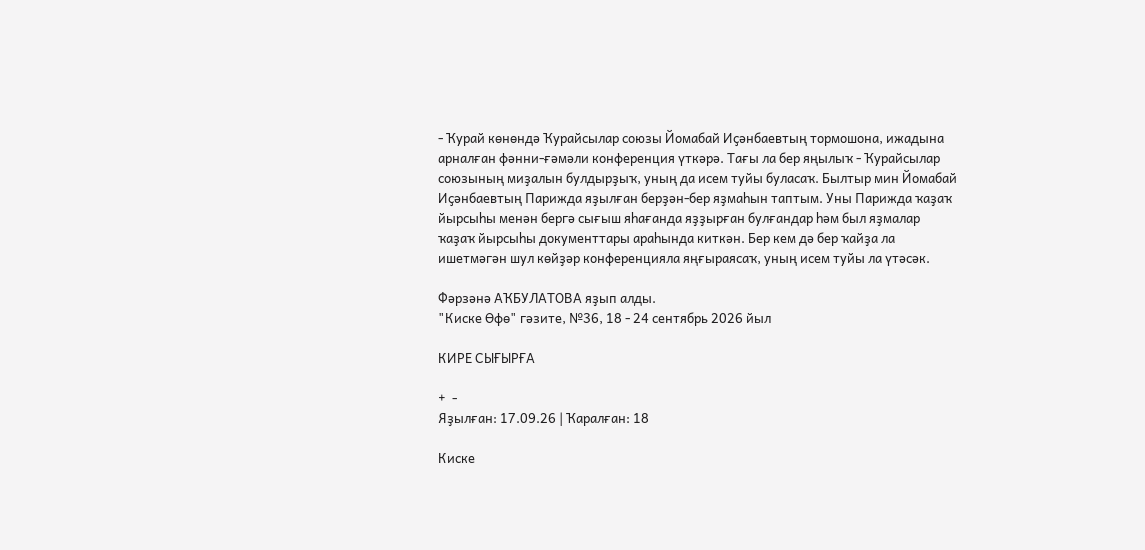- Ҡурай көнөндә Ҡурайсылар союзы Йомабай Иҫәнбаевтың тормошона, ижадына арналған фәнни-ғәмәли конференция үткәрә. Тағы ла бер яңылыҡ - Ҡурайсылар союзының миҙалын булдырҙыҡ, уның да исем туйы буласаҡ. Былтыр мин Йомабай Иҫәнбаевтың Парижда яҙылған берҙән-бер яҙмаһын таптым. Уны Парижда ҡаҙаҡ йырсыһы менән бергә сығыш яһағанда яҙҙырған булғандар һәм был яҙмалар ҡаҙаҡ йырсыһы документтары араһында киткән. Бер кем дә бер ҡайҙа ла ишетмәгән шул көйҙәр конференцияла яңғыраясаҡ, уның исем туйы ла үтәсәк.

Фәрзәнә АҠБУЛАТОВА яҙып алды.
"Киске Өфө" гәзите, №36, 18 - 24 сентябрь 2026 йыл

КИРЕ СЫҒЫРҒА

+  -
Яҙылған: 17.09.26 | Ҡаралған: 18

Киске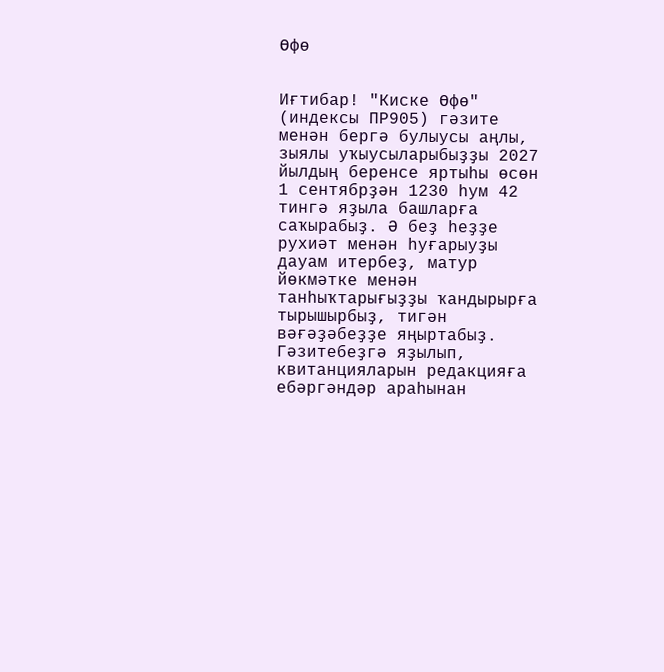Өфө


Иғтибар! "Киске Өфө" (индексы ПР905) гәзите менән бергә булыусы аңлы, зыялы уҡыусыларыбыҙҙы 2027 йылдың беренсе яртыһы өсөн 1 сентябрҙән 1230 һум 42 тингә яҙыла башларға саҡырабыҙ. Ә беҙ һеҙҙе рухиәт менән һуғарыуҙы дауам итербеҙ, матур йөкмәтке менән танһыҡтарығыҙҙы ҡандырырға тырышырбыҙ, тигән вәғәҙәбеҙҙе яңыртабыҙ. Гәзитебеҙгә яҙылып, квитанцияларын редакцияға ебәргәндәр араһынан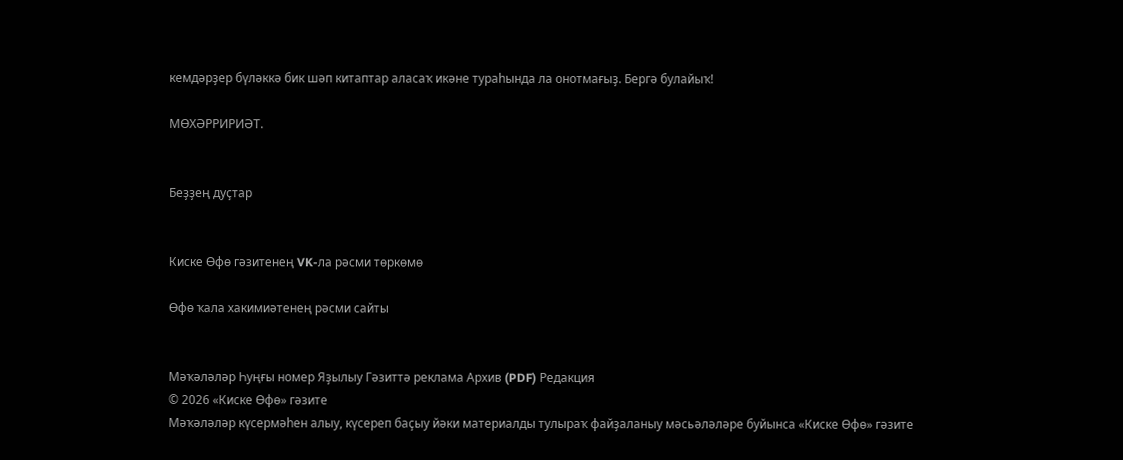кемдәрҙер бүләккә бик шәп китаптар аласаҡ икәне тураһында ла онотмағыҙ. Бергә булайыҡ!

МӨХӘРРИРИӘТ.


Беҙҙең дуҫтар


Киске Өфө гәзитенең VK-ла рәсми төркөмө

Өфө ҡала хакимиәтенең рәсми сайты


Мәҡәләләр Һуңғы номер Яҙылыу Гәзиттә реклама Архив (PDF) Редакция
© 2026 «Киске Өфө» гәзите
Мәҡәләләр күсермәһен алыу, күсереп баҫыу йәки материалды тулыраҡ файҙаланыу мәсьәләләре буйынса «Киске Өфө» гәзите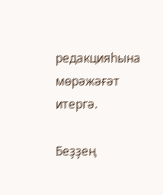редакцияһына мөрәжәғәт итергә.

Беҙҙең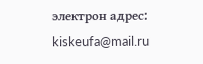электрон адрес: kiskeufa@mail.ru